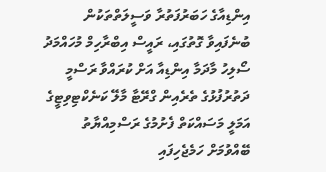އިންޑިއާގެ ހަބަރުފަތުރާ ވަސީލަތްތަކުން ބުނެފައިވާ ގޮތުގައި، ރައީސް އިބްރާހިމް މުހައްމަދު ސޯލިހު މާދަމާ އިންޑިއާ އަށް ކުރައްވާ ރަސްމީ ދަތުރުފުޅުގެ ތެރެއިން ގްރޭޓާ މާލޭ ކަނެކްޓިވިޓީގެ އަމަލީ މަސައްކަތް ފެށުމުގެ ރަސްމިއްޔާތު ބޭއްވުމަށް ހަމެޖެހިފައި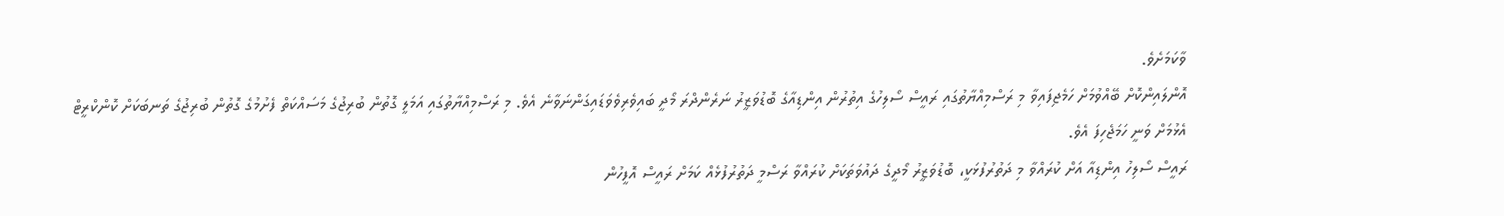ވާކަމަށެވެ.
އޮންލައިންކޮށް ބޭއްވުމަށް ހަމެޖިފައިވާ މި ރަސްމިއްޔާތުގައި ރައީސް ސޯލިހުގެ އިތުރުން އިންޑިއާގެ ބޮޑުވަޒީރު ނަރެންދްރަ މޯދީ ބައިވެރިވެވަޑައިގަންނަވާނެ އެވެ. މި ރަސްމިއްޔާތުގައި އަމަލީ ގޮތުން ބުރިޖުގެ މަސައްކަތް ފެށުމުގެ ގޮތުން ބުރިޖުގެ ތަނބަކަށް ކޮންކްރީޓް އެޅުމަށް ވަނީ ހަމަޖެހިފަ އެވެ.
ރައީސް ސޯލިހު އިންޑިއާ އަށް ކުރައްވާ މި ދަތުރުފުޅަކީ، ބޮޑުވަޒީރު މޯދީގެ ދައުވަތަކަށް ކުރައްވާ ރަސްމީ ދަތުރުފުޅެއް ކަމަށް ރައީސް އޮފީހުން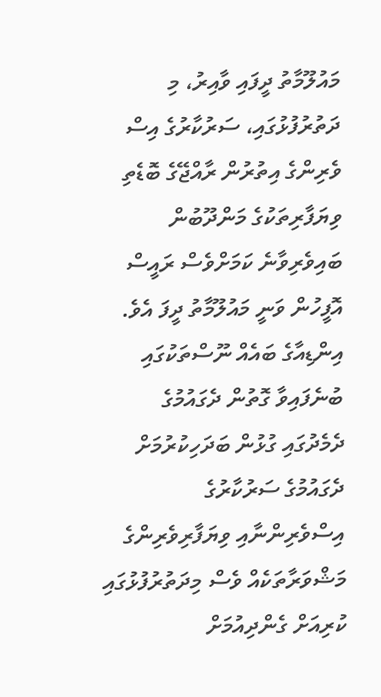މައުލޫމާތު ދީފައި ވާއިރު، މި ދަތުރުފުޅުގައި، ސަރުކާރުގެ އިސް ވެރިންގެ އިތުރުން ރާއްޖޭގެ ބޮޑެތި ވިޔަފާރިތަކުގެ މަންދޫބުން ބައިވެރިވާނެ ކަމަށްވެސް ރައީސް އޮފީހުން ވަނީ މައުލޫމާތު ދީފަ އެވެ.
އިންޑިއާގެ ބައެއް ނޫސްތަކުގައި ބުނެފައިވާ ގޮތުން ދެގައުމުގެ ދެމެދުގައި ގުޅުން ބަދަހިކުރުމަށް ދެގައުމުގެ ސަރުކާރުގެ އިސްވެރިންނާއި ވިޔަފާރިވެރިންގެ މަޝްވަރާތަކެއް ވެސް މިދަތުރުފުޅުގައި ކުރިއަށް ގެންދިއުމަށް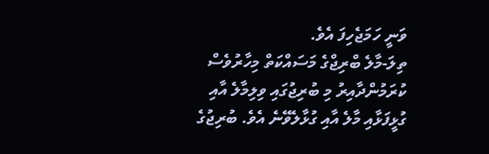ވަނީ ހަމަޖެހިފަ އެވެ.
ތިލަ-މާލެ ބްރިޖްގެ މަސައްކަތް މިހާރުވެސް ކުރަމުންދާއިރު މި ބުރިޖުގައި ވިލިމާލެ އާއި ގުޅީފަޅާއި މާލެ އާއި ގުޅާލެވޭނެ އެވެ. ބުރިޖުގެ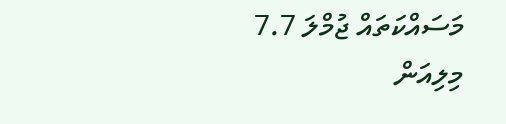މަސައްކަތައް ޖުމްލަ 7.7 މިލިއަން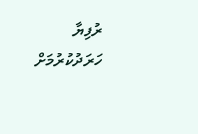ރުފިޔާ ހަރަދުކުރުމަށް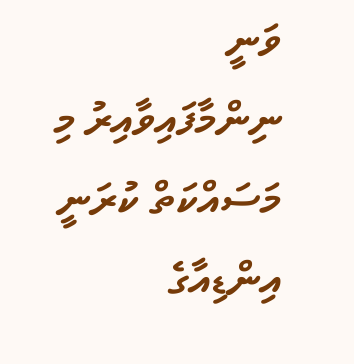ވަނީ ނިންމާފައިވާއިރު މި މަސައްކަތް ކުރަނީ އިންޑިއާގެ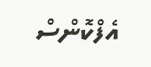އެފްކޮންސް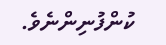ކުންފުނިންނެވެ.